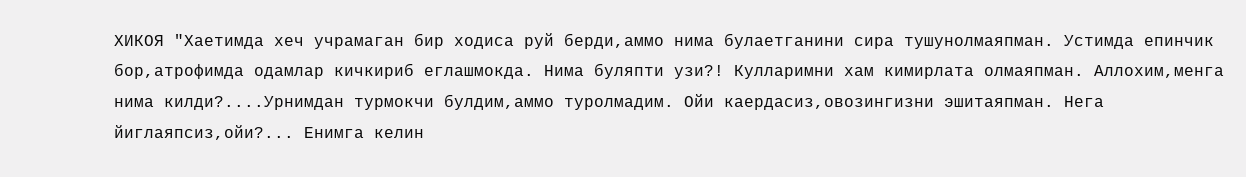ХИКОЯ "Хаетимда хеч учрамаган бир ходиса руй берди,аммо нима булаетганини сира тушунолмаяпман. Устимда епинчик бор,атрофимда одамлар кичкириб еглашмокда. Нима буляпти узи?! Кулларимни хам кимирлата олмаяпман. Аллохим,менга нима килди?....Урнимдан турмокчи булдим,аммо туролмадим. Ойи каердасиз,овозингизни эшитаяпман. Нега йиглаяпсиз,ойи?... Енимга келин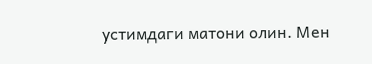устимдаги матони олин. Мен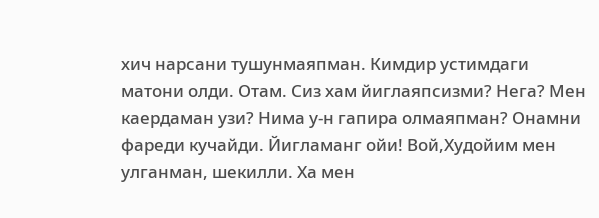хич нарсани тушунмаяпман. Кимдир устимдаги матони олди. Отам. Сиз хам йиглаяпсизми? Нега? Мен каердаман узи? Нима у-н гапира олмаяпман? Онамни фареди кучайди. Йигламанг ойи! Вой,Худойим мен улганман, шекилли. Ха мен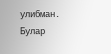улибман. Булар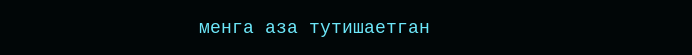менга аза тутишаетган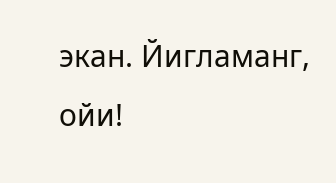экан. Йигламанг, ойи!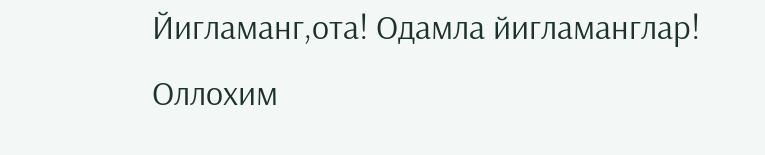Йигламанг,ота! Одамла йигламанглар! Оллохим